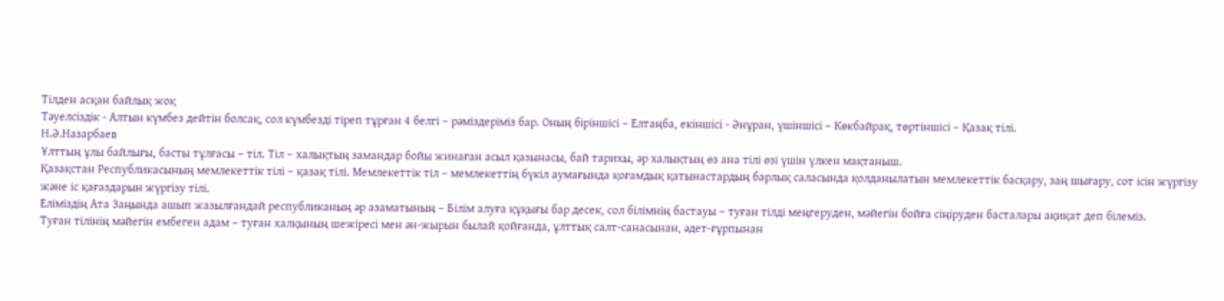Тілден асқан байлық жоқ
Тәуелсіздік - Алтын күмбез дейтін болсақ, сол күмбезді тіреп тұрған 4 белгі – рәміздеріміз бар. Оның біріншісі – Елтаңба, екіншісі - Әнұран, үшіншісі – Көкбайрақ, төртіншісі – Қазақ тілі.
Н.Ә.Назарбаев
Ұлттың ұлы байлығы, басты тұлғасы – тіл. Тіл – халықтың замандар бойы жинаған асыл қазынасы, бай тарихы, әр халықтың өз ана тілі өзі үшін үлкен мақтаныш.
Қазақстан Республикасының мемлекеттік тілі – қазақ тілі. Мемлекеттік тіл – мемлекеттің бүкіл аумағында қоғамдық қатынастардың барлық саласында қолданылатын мемлекеттік басқару, заң шығару, сот ісін жүргізу және іс қағаздарын жүргізу тілі.
Еліміздің Ата Заңында ашып жазылғандай республиканың әр азаматының – Білім алуға құқығы бар десек, сол білімнің бастауы – туған тілді меңгеруден, мәйегін бойға сіңіруден басталары ақиқат деп білеміз.
Туған тілінің мәйегін ембеген адам – туған халқының шежіресі мен ән-жырын былай қойғанда, ұлттық салт-санасынан, әдет-ғұрпынан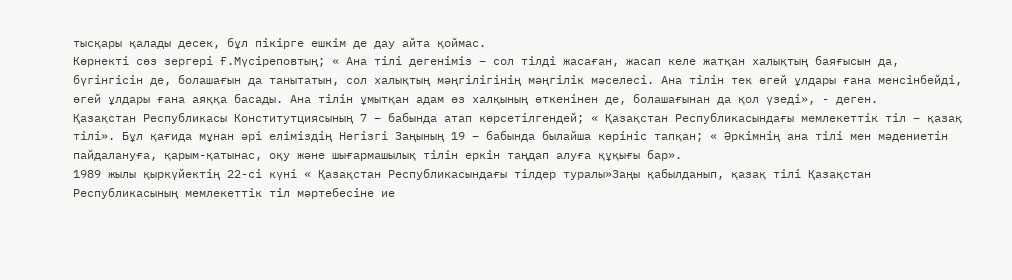тысқары қалады десек, бұл пікірге ешкім де дау айта қоймас.
Көрнекті сөз зергері Ғ.Мүсіреповтың; « Ана тілі дегеніміз – сол тілді жасаған, жасап келе жатқан халықтың баяғысын да, бүгінгісін де, болашағын да танытатын, сол халықтың мәңгілігінің мәңгілік мәселесі. Ана тілін тек өгей ұлдары ғана менсінбейді, өгей ұлдары ғана аяққа басады. Ана тілін ұмытқан адам өз халқының өткенінен де, болашағынан да қол үзеді», - деген.
Қазақстан Республикасы Конститутциясының 7 – бабында атап көрсетілгендей; « Қазақстан Республикасындағы мемлекеттік тіл – қазақ тілі». Бұл қағида мұнан әрі еліміздің Негізгі Заңының 19 – бабында былайша көрініс тапқан; « Әркімнің ана тілі мен мәдениетін пайдалануға, қарым-қатынас, оқу және шығармашылық тілін еркін таңдап алуға құқығы бар».
1989 жылы қыркүйектің 22-сі күні « Қазақстан Республикасындағы тілдер туралы»Заңы қабылданып, қазақ тілі Қазақстан Республикасының мемлекеттік тіл мәртебесіне ие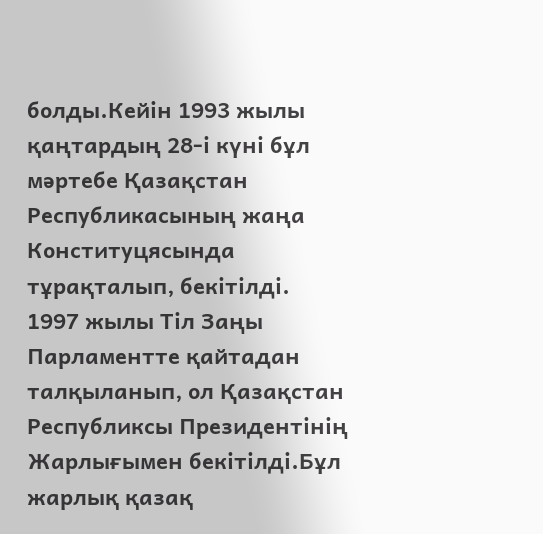болды.Кейін 1993 жылы қаңтардың 28-і күні бұл мәртебе Қазақстан Республикасының жаңа Конституцясында тұрақталып, бекітілді.
1997 жылы Тіл Заңы Парламентте қайтадан талқыланып, ол Қазақстан Республиксы Президентінің Жарлығымен бекітілді.Бұл жарлық қазақ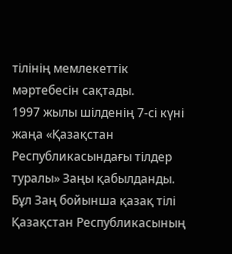тілінің мемлекеттік мәртебесін сақтады.
1997 жылы шілденің 7-сі күні жаңа «Қазақстан Республикасындағы тілдер туралы» Заңы қабылданды. Бұл Заң бойынша қазақ тілі Қазақстан Республикасының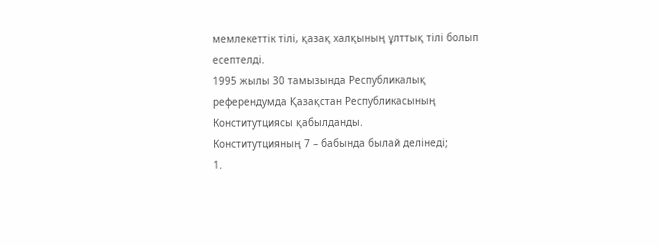мемлекеттік тілі, қазақ халқының ұлттық тілі болып есептелді.
1995 жылы 30 тамызында Республикалық референдумда Қазақстан Республикасының Конститутциясы қабылданды.
Конститутцияның 7 – бабында былай делінеді;
1.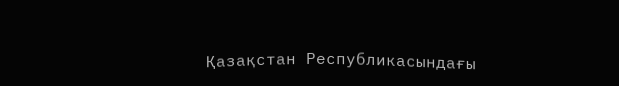Қазақстан Республикасындағы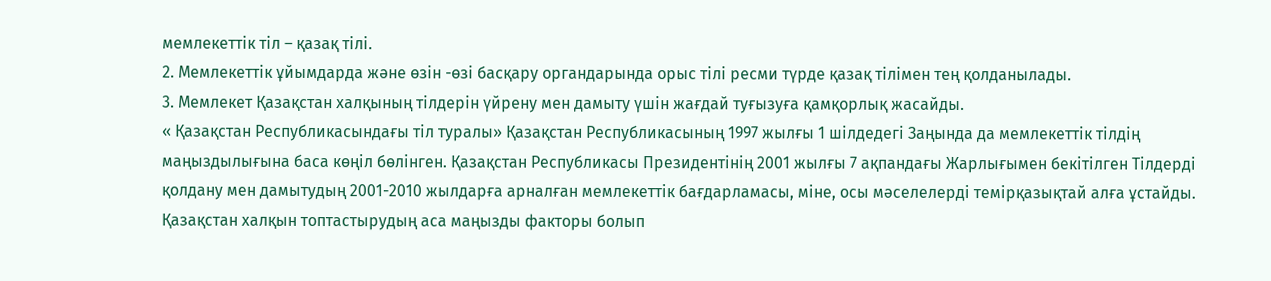мемлекеттік тіл – қазақ тілі.
2. Мемлекеттік ұйымдарда және өзін -өзі басқару органдарында орыс тілі ресми түрде қазақ тілімен тең қолданылады.
3. Мемлекет Қазақстан халқының тілдерін үйрену мен дамыту үшін жағдай туғызуға қамқорлық жасайды.
« Қазақстан Республикасындағы тіл туралы» Қазақстан Республикасының 1997 жылғы 1 шілдедегі Заңында да мемлекеттік тілдің маңыздылығына баса көңіл бөлінген. Қазақстан Республикасы Президентінің 2001 жылғы 7 ақпандағы Жарлығымен бекітілген Тілдерді қолдану мен дамытудың 2001-2010 жылдарға арналған мемлекеттік бағдарламасы, міне, осы мәселелерді темірқазықтай алға ұстайды.
Қазақстан халқын топтастырудың аса маңызды факторы болып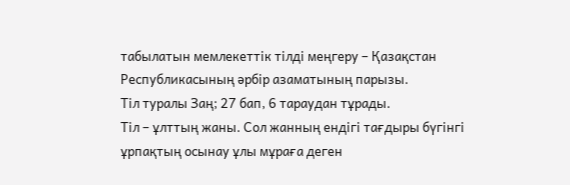табылатын мемлекеттік тілді меңгеру – Қазақстан Республикасының әрбір азаматының парызы.
Тіл туралы Заң; 27 бап, 6 тараудан тұрады.
Тіл – ұлттың жаны. Сол жанның ендігі тағдыры бүгінгі ұрпақтың осынау ұлы мұраға деген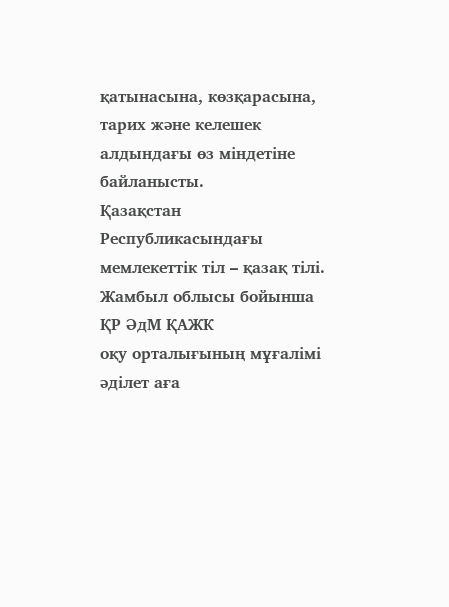қатынасына, көзқарасына, тарих және келешек алдындағы өз міндетіне байланысты.
Қазақстан Республикасындағы мемлекеттік тіл – қазақ тілі.
Жамбыл облысы бойынша
ҚР ӘдМ ҚАЖК
оқу орталығының мұғалімі
әділет аға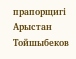прапорщигі
Арыстан Тойшыбеков